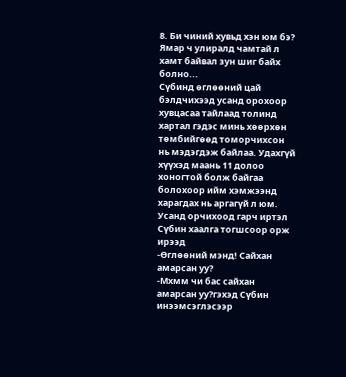8. Би чиний хувьд хэн юм бэ?
Ямар ч улиралд чамтай л хамт байвал зун шиг байх болно...
Сүбинд өглөөний цай бэлдчихээд усанд орохоор хувцасаа тайлаад толинд хартал гэдэс минь хөөрхөн төмбийгөөд томорчихсон нь мэдэгдэж байлаа. Удахгүй хүүхэд маань 11 долоо хоногтой болж байгаа болохоор ийм хэмжээнд харагдах нь аргагүй л юм.
Усанд орчихоод гарч иртэл Сүбин хаалга тогшсоор орж ирээд
-Өглөөний мэнд! Сайхан амарсан уу?
-Мхмм чи бас сайхан амарсан уу?гэхэд Сүбин инээмсэглэсээр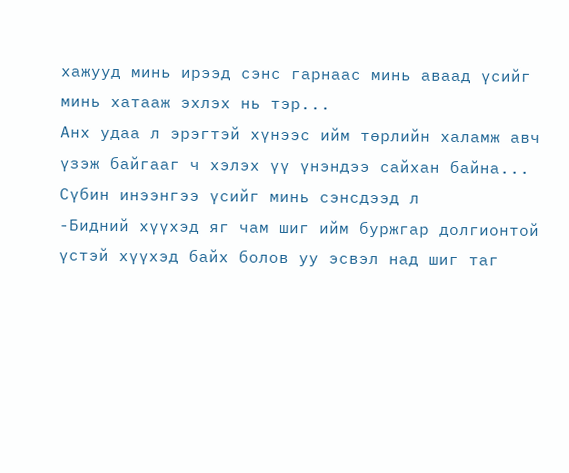хажууд минь ирээд сэнс гарнаас минь аваад үсийг минь хатааж эхлэх нь тэр...
Анх удаа л эрэгтэй хүнээс ийм төрлийн халамж авч үзэж байгааг ч хэлэх үү үнэндээ сайхан байна...
Сүбин инээнгээ үсийг минь сэнсдээд л
-Бидний хүүхэд яг чам шиг ийм буржгар долгионтой үстэй хүүхэд байх болов уу эсвэл над шиг таг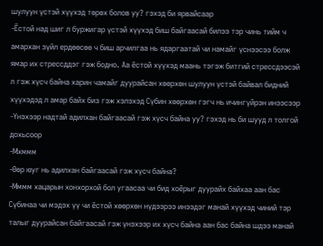шулуун үстэй хүүхэд төрөх болов уу? гэхэд би ярвайсаар
-Ёстой над шиг л буржигар үстэй хүүхэд биш байгаасай билээ тэр чинь тийм ч амархан зүйл ердөөсөө ч биш арчилгаа нь ядаргаатай чи намайг үснээсээ болж ямар их стрессддэг гэж бодно. Аа ёстой хүүхэд маань тэгэж битгий стрессдээсэй л гэж хүсч байна харин чамайг дуурайсан хөөрхөн шулуун үстэй байвал бидний хүүхэдэд л амар байх биз гэж хэлэхэд Сүбин хөөрхөн гэгч нь ичингүйрэн инээсээр
-Үнэхээр надтай адилхан байгаасай гэж хүсч байна уу? гэхэд нь би шууд л толгой дохьсоор
-Мхммм
-Өөр юуг нь адилхан байгаасай гэж хүсч байна?
-Мммм хацарын хонхорхой бол угаасаа чи бид хоёрыг дуурайх байхаа аан бас Сүбинаа чи мэдэх үү чи ёстой хөөрхөн нүдээрээ инээдэг манай хүүхэд чиний тэр талыг дуурайсан байгаасай гэж үнэхээр их хүсч байна аан бас байна шдээ манай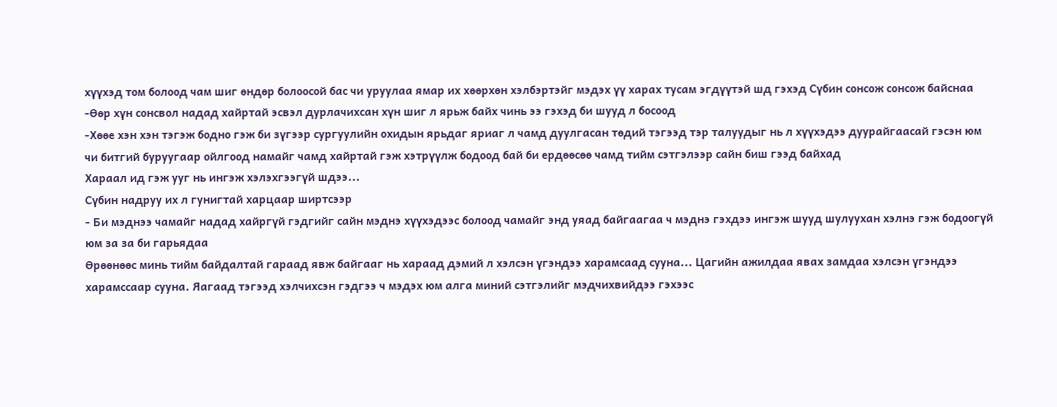хүүхэд том болоод чам шиг өндөр болоосой бас чи уруулаа ямар их хөөрхөн хэлбэртэйг мэдэх үү харах тусам эгдүүтэй шд гэхэд Сүбин сонсож сонсож байснаа
-Өөр хүн сонсвол надад хайртай эсвэл дурлачихсан хүн шиг л ярьж байх чинь ээ гэхэд би шууд л босоод
-Хөөе хэн хэн тэгэж бодно гэж би зүгээр сургуулийн охидын ярьдаг яриаг л чамд дуулгасан төдий тэгээд тэр талуудыг нь л хүүхэдээ дуурайгаасай гэсэн юм чи битгий буруугаар ойлгоод намайг чамд хайртай гэж хэтрүүлж бодоод бай би ердөөсөө чамд тийм сэтгэлээр сайн биш гээд байхад
Хараал ид гэж ууг нь ингэж хэлэхгээгүй шдээ...
Сүбин надруу их л гунигтай харцаар ширтсээр
- Би мэднээ чамайг надад хайргүй гэдгийг сайн мэднэ хүүхэдээс болоод чамайг энд уяад байгаагаа ч мэднэ гэхдээ ингэж шууд шулуухан хэлнэ гэж бодоогүй юм за за би гарьядаа
Өрөөнөөс минь тийм байдалтай гараад явж байгааг нь хараад дэмий л хэлсэн үгэндээ харамсаад сууна... Цагийн ажилдаа явах замдаа хэлсэн үгэндээ харамссаар сууна. Яагаад тэгээд хэлчихсэн гэдгээ ч мэдэх юм алга миний сэтгэлийг мэдчихвийдээ гэхээс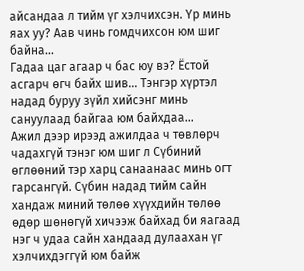айсандаа л тийм үг хэлчихсэн. Үр минь яах уу? Аав чинь гомдчихсон юм шиг байна...
Гадаа цаг агаар ч бас юу вэ? Ёстой асгарч өгч байх шив... Тэнгэр хүртэл надад буруу зүйл хийсэнг минь сануулаад байгаа юм байхдаа...
Ажил дээр ирээд ажилдаа ч төвлөрч чадахгүй тэнэг юм шиг л Сүбиний өглөөний тэр харц санаанаас минь огт гарсангүй. Сүбин надад тийм сайн хандаж миний төлөө хүүхдийн төлөө өдөр шөнөгүй хичээж байхад би яагаад нэг ч удаа сайн хандаад дулаахан үг хэлчихдэггүй юм байж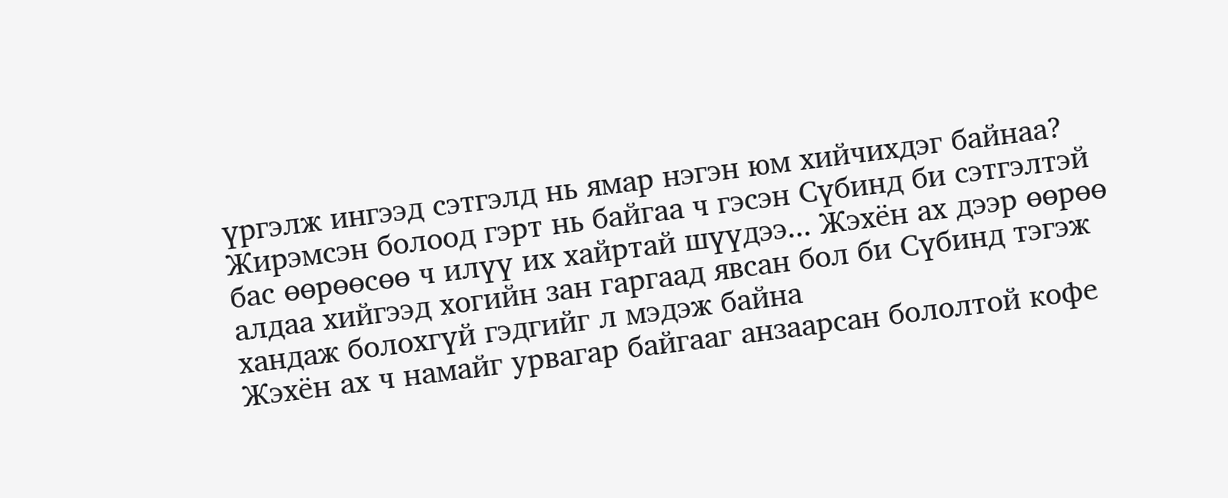үргэлж ингээд сэтгэлд нь ямар нэгэн юм хийчихдэг байнаа?
Жирэмсэн болоод гэрт нь байгаа ч гэсэн Сүбинд би сэтгэлтэй бас өөрөөсөө ч илүү их хайртай шүүдээ... Жэхён ах дээр өөрөө алдаа хийгээд хогийн зан гаргаад явсан бол би Сүбинд тэгэж хандаж болохгүй гэдгийг л мэдэж байна
Жэхён ах ч намайг урвагар байгааг анзаарсан бололтой кофе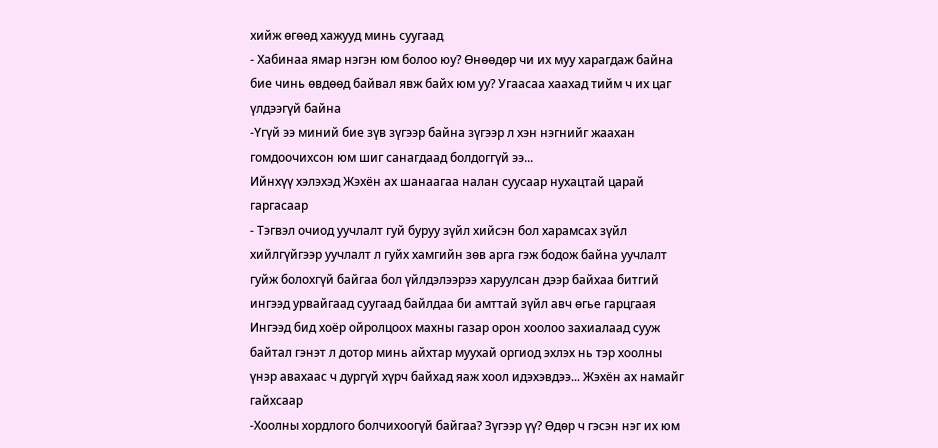хийж өгөөд хажууд минь суугаад
- Хабинаа ямар нэгэн юм болоо юу? Өнөөдөр чи их муу харагдаж байна бие чинь өвдөөд байвал явж байх юм уу? Угаасаа хаахад тийм ч их цаг үлдээгүй байна
-Үгүй ээ миний бие зүв зүгээр байна зүгээр л хэн нэгнийг жаахан гомдоочихсон юм шиг санагдаад болдоггүй ээ...
Ийнхүү хэлэхэд Жэхён ах шанаагаа налан суусаар нухацтай царай гаргасаар
- Тэгвэл очиод уучлалт гуй буруу зүйл хийсэн бол харамсах зүйл хийлгүйгээр уучлалт л гуйх хамгийн зөв арга гэж бодож байна уучлалт гуйж болохгүй байгаа бол үйлдэлээрээ харуулсан дээр байхаа битгий ингээд урвайгаад суугаад байлдаа би амттай зүйл авч өгье гарцгаая
Ингээд бид хоёр ойролцоох махны газар орон хоолоо захиалаад сууж байтал гэнэт л дотор минь айхтар муухай оргиод эхлэх нь тэр хоолны үнэр авахаас ч дургүй хүрч байхад яаж хоол идэхэвдээ... Жэхён ах намайг гайхсаар
-Хоолны хордлого болчихоогүй байгаа? Зүгээр үү? Өдөр ч гэсэн нэг их юм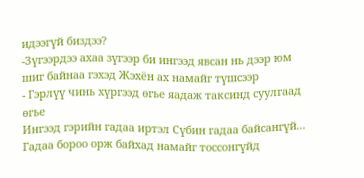идээгүй биздээ?
-Зүгээрдээ ахаа зүгээр би ингээд явсан нь дээр юм шиг байнаа гэхэд Жэхён ах намайг түшсээр
- Гэрлүү чинь хүргээд өгье яадаж таксинд суулгаад өгье
Ингээд гэрийн гадаа иртэл Сүбин гадаа байсангүй... Гадаа бороо орж байхад намайг тоссонгүйд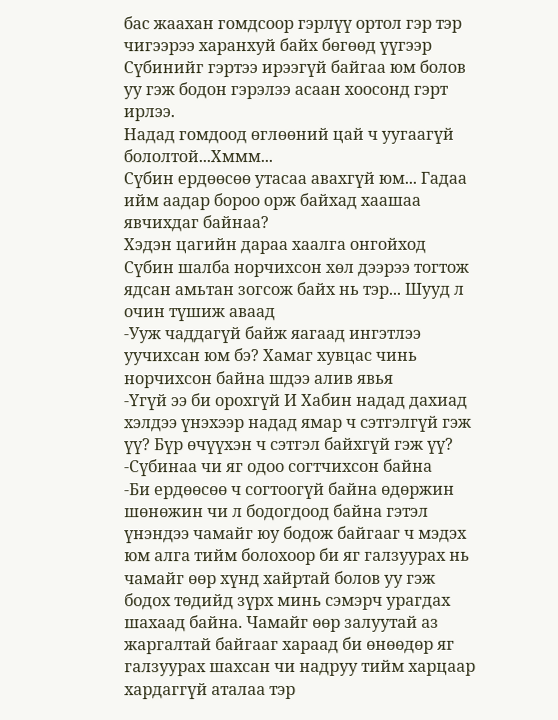бас жаахан гомдсоор гэрлүү ортол гэр тэр чигээрээ харанхуй байх бөгөөд үүгээр Сүбинийг гэртээ ирээгүй байгаа юм болов уу гэж бодон гэрэлээ асаан хоосонд гэрт ирлээ.
Надад гомдоод өглөөний цай ч уугаагүй бололтой...Хммм...
Сүбин ердөөсөө утасаа авахгүй юм... Гадаа ийм аадар бороо орж байхад хаашаа явчихдаг байнаа?
Хэдэн цагийн дараа хаалга онгойход Сүбин шалба норчихсон хөл дээрээ тогтож ядсан амьтан зогсож байх нь тэр... Шууд л очин түшиж аваад
-Ууж чаддагүй байж яагаад ингэтлээ уучихсан юм бэ? Хамаг хувцас чинь норчихсон байна шдээ алив явья
-Үгүй ээ би орохгүй И Хабин надад дахиад хэлдээ үнэхээр надад ямар ч сэтгэлгүй гэж үү? Бүр өчүүхэн ч сэтгэл байхгүй гэж үү?
-Сүбинаа чи яг одоо согтчихсон байна
-Би ердөөсөө ч согтоогүй байна өдөржин шөнөжин чи л бодогдоод байна гэтэл үнэндээ чамайг юу бодож байгааг ч мэдэх юм алга тийм болохоор би яг галзуурах нь чамайг өөр хүнд хайртай болов уу гэж бодох төдийд зүрх минь сэмэрч урагдах шахаад байна. Чамайг өөр залуутай аз жаргалтай байгааг хараад би өнөөдөр яг галзуурах шахсан чи надруу тийм харцаар хардаггүй аталаа тэр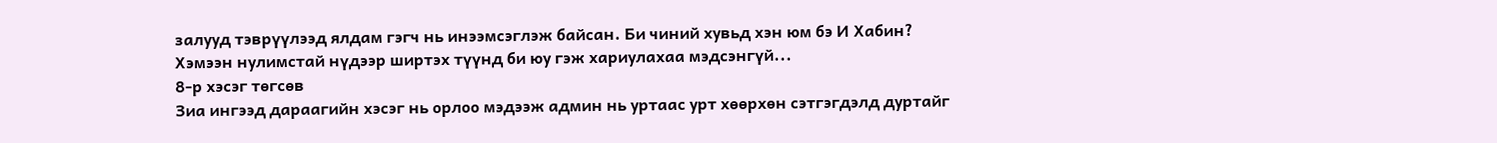залууд тэврүүлээд ялдам гэгч нь инээмсэглэж байсан. Би чиний хувьд хэн юм бэ И Хабин? Хэмээн нулимстай нүдээр ширтэх түүнд би юу гэж хариулахаа мэдсэнгүй...
8-р хэсэг төгсөв
Зиа ингээд дараагийн хэсэг нь орлоо мэдээж админ нь уртаас урт хөөрхөн сэтгэгдэлд дуртайг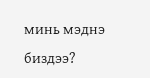минь мэднэ биздээ?